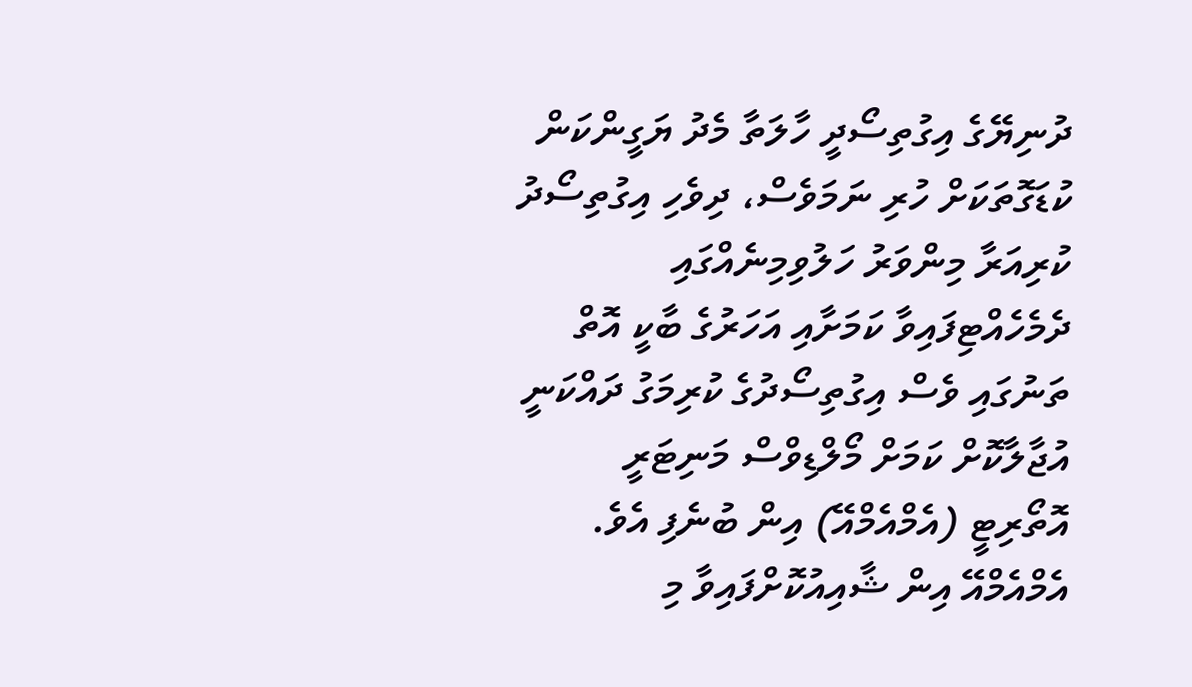ދުނިޔޭގެ އިގުތިސޯދީ ހާލަތާ މެދު ޔަގީންކަން ކުޑަގޮތަކަށް ހުރި ނަމަވެސް، ދިވެހި އިގުތިސޯދު ކުރިއަރާ މިންވަރު ހަލުވިމިނެއްގައި ދެމެހެއްޓިފައިވާ ކަމަށާއި އަހަރުގެ ބާކީ އޮތް ތަނުގައި ވެސް އިގުތިސޯދުގެ ކުރިމަގު ދައްކަނީ އުޖާލާކޮށް ކަމަށް މޯލްޑިވްސް މަނިޓަރީ އޮތޯރިޓީ (އެމްއެމްއޭ) އިން ބުނެފި އެވެ.
އެމްއެމްއޭ އިން ޝާއިއުކޮށްފައިވާ މި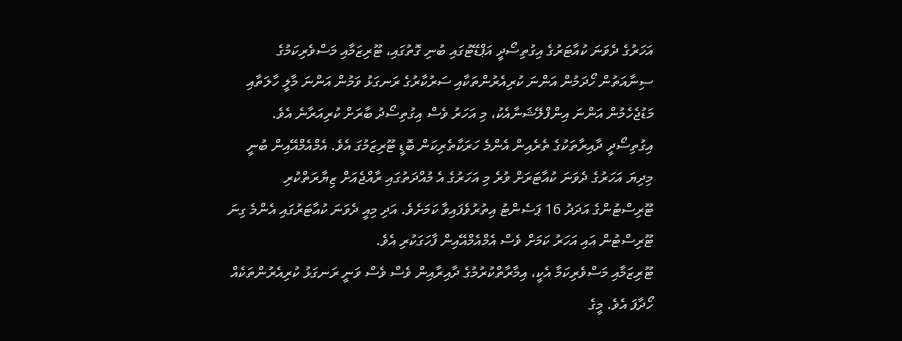އަހަރުގެ ދެވަނަ ކުއާޓަރުގެ އިގުތިސޯދީ އަޕްޑޭޓުގައި ބުނި ގޮތުގައި، ޓޫރިޒަމާއި މަސްވެރިކަމުގެ ސިނާއަތުން ހޯދަމުން އަންނަ ކުރިއެރުންތަކާއި ސަރުކާރުގެ ރަނގަޅު ވަމުން އަންނަ މާލީ ހާލަތާއި މަޑުޖެހެމުން އަންނަ އިންފްލޭޝަނާއެކު، މި އަހަރު ވެސް އިގުތިސޯދު ބާރަށް ކުރިއަރާނެ އެވެ.
އިގުތިސޯދީ ދާއިރާތަކުގެ ތެރެއިން އެންމެ ހަރަކާތެރިކަން ބޮޑީ ޓޫރިޒަމުގަ އެވެ. އެމްއެމްއޭއިން ބުނީ މިދިޔަ އަހަރުގެ ދެވަނަ ކުއާޓަރަށް ވުރެ މި އަހަރުގެ އެ މުއްދަތުގައި ރާއްޖެއަށް ޒިޔާރަތްކުރި ޓޫރިސްޓުންގެ އަދަދު 16 ޕަސެންޓު އިތުރުވެފައިވާ ކަމަށެވެ. އަދި މިއީ ދެވަނަ ކުއާޓަރުގައި އެންމެ ގިނަ ޓޫރިސްޓުން އައި އަހަރު ކަމަށް ވެސް އެމްއެމްއޭއިން ފާހަގަކުރި އެވެ.
ޓޫރިޒަމާއި މަސްވެރިކަމާ އެކީ، އިމާރާތްކުރުމުގެ ދާއިރާއިން ވެސް ވެސް ވަނީ ރަނގަޅު ކުރިއެރުންތަކެއް ހޯދާފަ އެވެ. މީގެ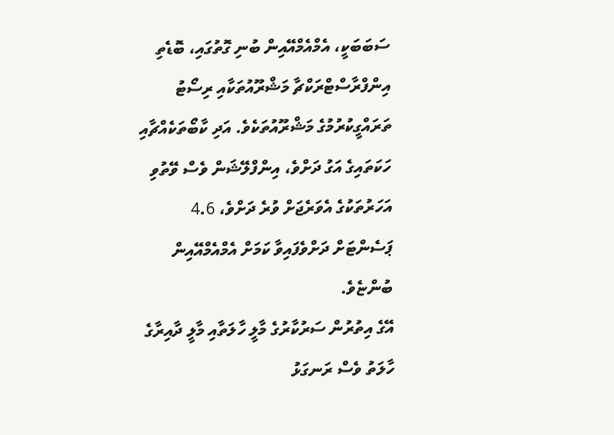ސަބަބަކީ، އެމްއެމްއޭއިން ބުނި ގޮތުގައި، ބޮޑެތި އިންފްރާސްޓްރަކްޗާ މަޝްރޫއުތަކާއި ރިސޯޓު ތަރައްގީކުރުމުގެ މަޝްރޫއުތަކެވެ. އަދި ކާބޯތަކެއްޗާއި ހަކަތައިގެ އަގު ދަށްވެ، އިންފްލޭޝަން ވެސް ވޭތުވި އަހަރުތަކުގެ އެވަރެޖަށް ވުރެ ދަށްވެ، 4.6 ޕަސެންޓަށް ދަށްވެފައިވާ ކަމަށް އެމްއެމްއޭއިން ބުންޏެވެ.
އޭގެ އިތުރުން ސަރުކާރުގެ މާލީ ހާލަތާއި މާލީ ދާއިރާގެ ހާލަތު ވެސް ރަނގަޅު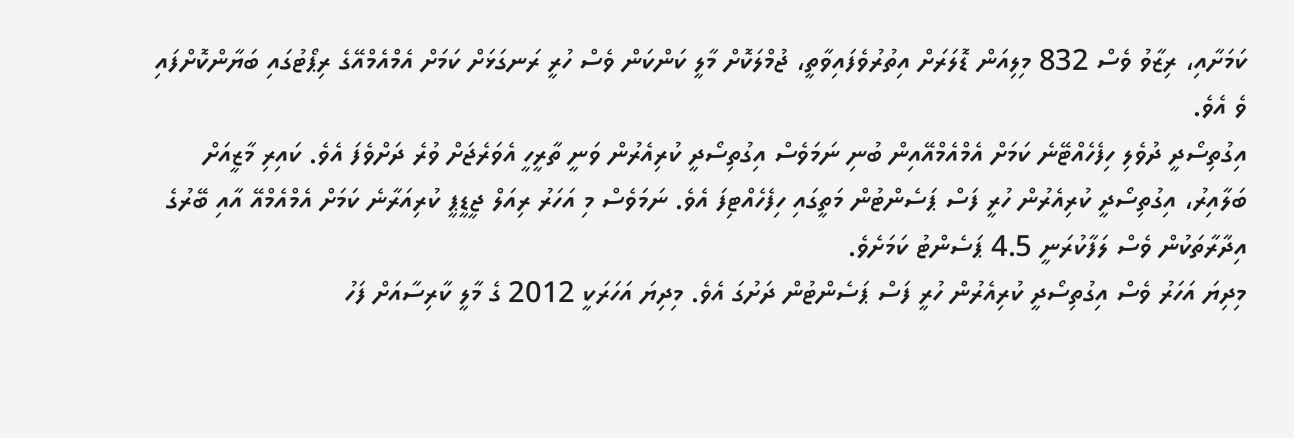ކަމަށާއި، ރިޒާވު ވެސް 832 މިލިއަން ޑޮލަރަށް އިތުރުވެފައިވާތީ، ޖުމްލަކޮށް މާލީ ކަންކަން ވެސް ހުރީ ރަނގަޅަށް ކަމަށް އެމްއެމްއޭގެ ރިޕޯޓުގައި ބަޔާންކޮށްފައި ވެ އެވެ.
އިގުތިސޯދީ ދުވެލި ހިފެހެއްޓޭނެ ކަމަށް އެމްއެމްއޭއިން ބުނި ނަމަވެސް އިގުތިސޯދީ ކުރިއެރުން ވަނީ ތާރީހީ އެވަރެޖަށް ވުރެ ދަށްވެފަ އެވެ. ކައިރި މާޒީއަށް ބަލާއިރު، އިގުތިސޯދީ ކުރިއެރުން ހުރީ ފަސް ޕަސެންޓުން މަތީގައި ހިފެހެއްޓިފަ އެވެ. ނަމަވެސް މި އަހަރު ރިއަލް ޖީޑީޕީ ކުރިއަރާނެ ކަމަށް އެމްއެމްއޭ އާއި ބޭރުގެ އިދާރާތަކުން ވެސް ލަފާކުރަނީ 4.5 ޕަސެންޓު ކަމަށެވެ.
މިދިޔަ އަހަރު ވެސް އިގުތިސޯދީ ކުރިއެރުން ހުރީ ފަސް ޕަސެންޓުން ދަށުގަ އެވެ. މިދިޔަ އަހަރަކީ 2012 ގެ މާލީ ކާރިސާއަށް ފަހު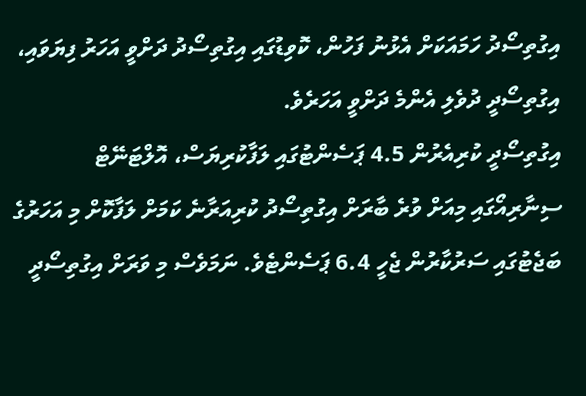އިގުތިސޯދު ހަމައަކަށް އެޅުނު ފަހުން، ކޮވިޑުގައި އިގުތިސޯދު ދަށްވީ އަހަރު ފިޔަވައި، އިގުތިސޯދީ ދުވެލި އެންމެ ދަށްވީ އަހަރެވެ.
އިގުތިސޯދީ ކުރިއެރުން 4.5 ޕަސެންޓުގައި ލަފާކުރިޔަސް، އޮލްޓަނޭޓް ސިނާރިއޯގައި މިއަށް ވުރެ ބާރަށް އިގުތިސޯދު ކުރިއަރާނެ ކަމަށް ލަފާކޮށް މި އަހަރުގެ ބަޖެޓުގައި ސަރުކާރުން ޖެހީ 6.4 ޕަސެންޓެވެ. ނަމަވެސް މި ވަރަށް އިގުތިސޯދީ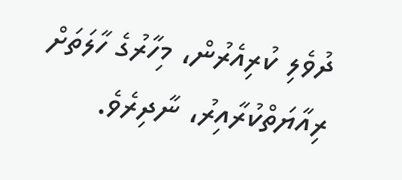ދުވެލި ކުރިއެރުން، މިހާރުގެ ހާލަތަށް ރިއާޔަތްކުރާއިރު، ނާދިރެވެ.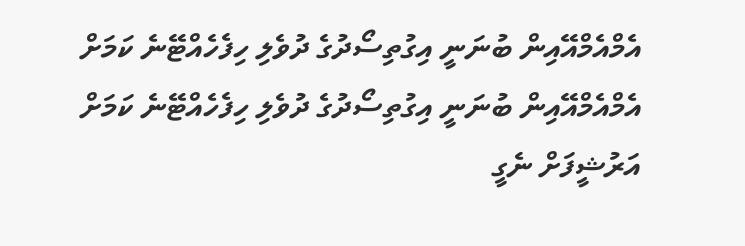އެމްއެމްއޭއިން ބުނަނީ އިގުތިސޯދުގެ ދުވެލި ހިފެހެއްޓޭނެ ކަމަށް އެމްއެމްއޭއިން ބުނަނީ އިގުތިސޯދުގެ ދުވެލި ހިފެހެއްޓޭނެ ކަމަށް
އަރުޝީފަށް ނެގީ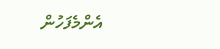އެންމެފަހުން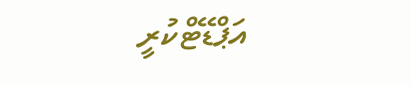އަޕްޑޭޓްކުރީ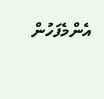އެންމެފަހުން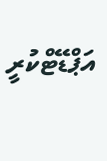އަޕްޑޭޓްކުރީ